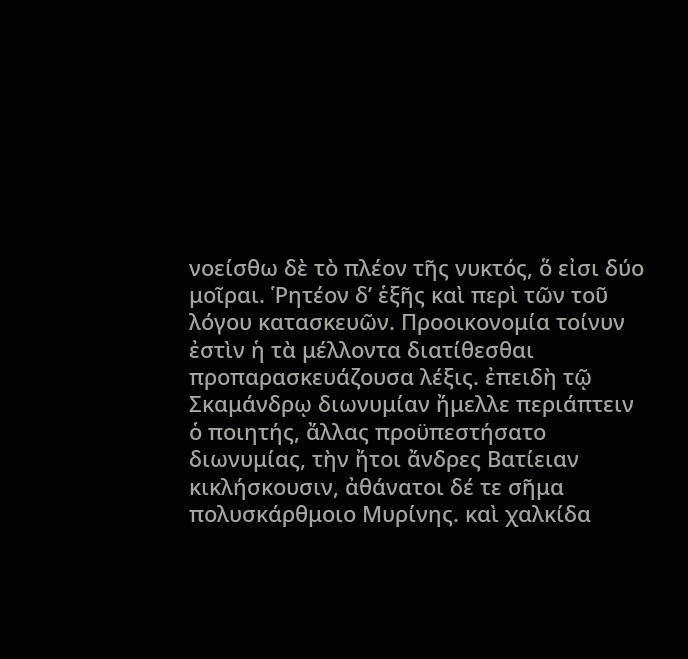νοείσθω δὲ τὸ πλέον τῆς νυκτός, ὅ εἰσι δύο μοῖραι. Ῥητέον δʼ ἑξῆς καὶ περὶ τῶν τοῦ λόγου κατασκευῶν. Προοικονομία τοίνυν ἐστὶν ἡ τὰ μέλλοντα διατίθεσθαι προπαρασκευάζουσα λέξις. ἐπειδὴ τῷ Σκαμάνδρῳ διωνυμίαν ἤμελλε περιάπτειν ὁ ποιητής, ἄλλας προϋπεστήσατο διωνυμίας, τὴν ἤτοι ἄνδρες Βατίειαν κικλήσκουσιν, ἀθάνατοι δέ τε σῆμα πολυσκάρθμοιο Μυρίνης. καὶ χαλκίδα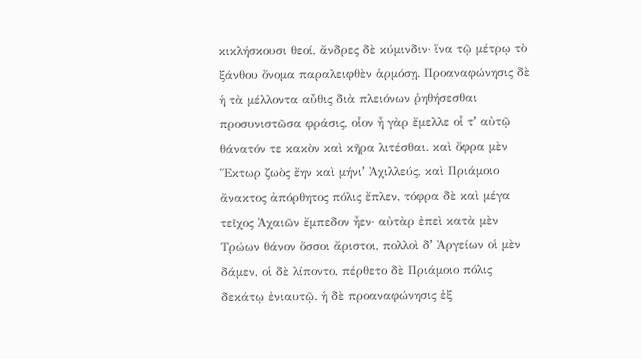κικλήσκουσι θεοί, ἄνδρες δὲ κύμινδιν· ἵνα τῷ μέτρῳ τὸ ξάνθου ὄνομα παραλειφθὲν ἁρμόσῃ. Προαναφώνησις δὲ ἡ τὰ μέλλοντα αὖθις διὰ πλειόνων ῥηθήσεσθαι προσυνιστῶσα φράσις, οἷον ἦ γὰρ ἔμελλε οἷ τʼ αὐτῷ θάνατόν τε κακὸν καὶ κῆρα λιτέσθαι. καὶ ὄφρα μὲν Ἕκτωρ ζωὸς ἔην καὶ μήνιʼ Ἀχιλλεύς, καὶ Πριάμοιο ἄνακτος ἀπόρθητος πόλις ἔπλεν, τόφρα δὲ καὶ μέγα τεῖχος Ἀχαιῶν ἔμπεδον ἦεν· αὐτὰρ ἐπεὶ κατὰ μὲν Τρώων θάνον ὅσσοι ἄριστοι, πολλοὶ δʼ Ἀργείων οἱ μὲν δάμεν, οἱ δὲ λίποντο, πέρθετο δὲ Πριάμοιο πόλις δεκάτῳ ἐνιαυτῷ. ἡ δὲ προαναφώνησις ἐξ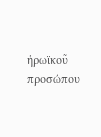ἡρωϊκοῦ προσώπου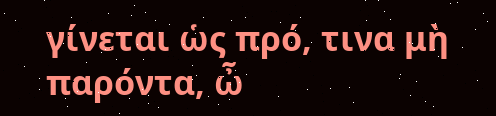γίνεται ὡς πρό, τινα μὴ παρόντα, ὦ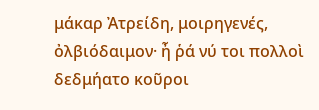μάκαρ Ἀτρείδη, μοιρηγενές, ὀλβιόδαιμον· ἦ ῥά νύ τοι πολλοὶ δεδμήατο κοῦροι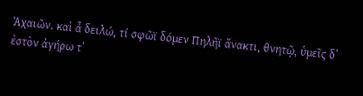Ἀχαιῶν. καὶ ἆ δειλώ, τί σφῶϊ δόμεν Πηλῆϊ ἄνακτι, θνητῷ, ὑμεῖς δʼ ἐστὸν ἀγήρω τʼ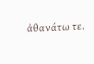ἀθανάτω τε.